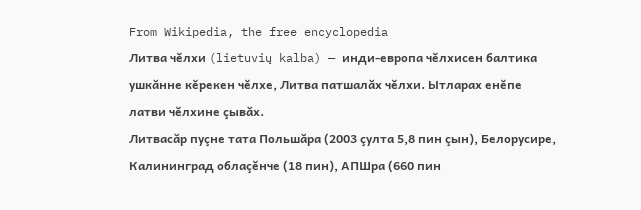From Wikipedia, the free encyclopedia
Литва чĕлхи (lietuvių kalba) — инди-европа чĕлхисен балтика ушкăнне кĕрекен чĕлхе, Литва патшалăх чĕлхи. Ытларах енĕпе латви чĕлхине çывăх.
Литвасăр пуçне тата Польшăра (2003 çулта 5,8 пин çын), Белорусире, Калининград облаçĕнче (18 пин), АПШра (660 пин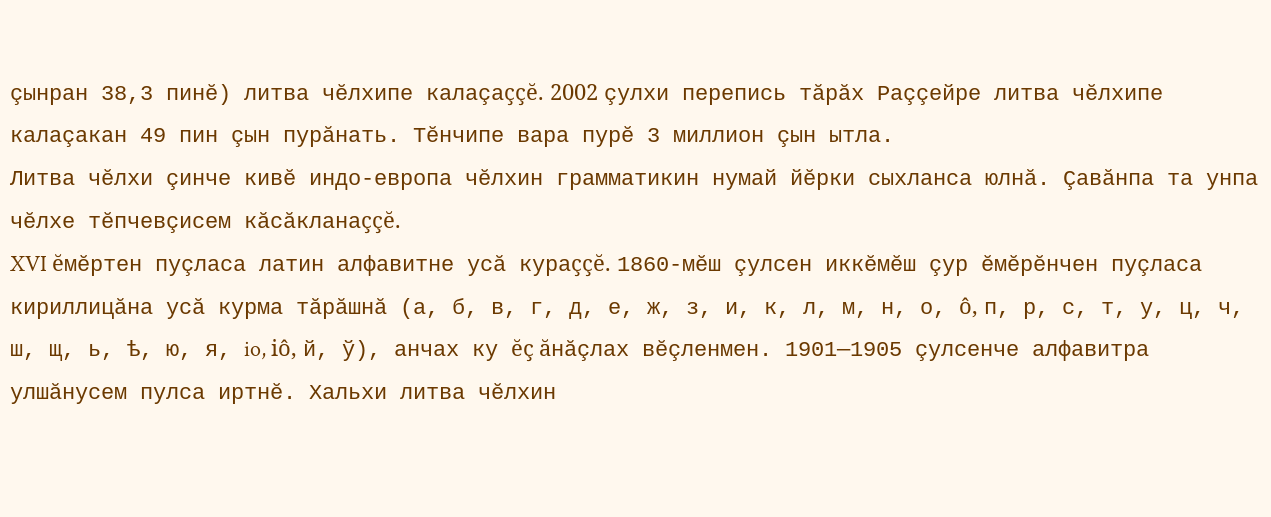çынран 38,3 пинĕ) литва чĕлхипе калаçаççĕ. 2002 çулхи перепись тăрăх Раççейре литва чĕлхипе калаçакан 49 пин çын пурăнать. Тĕнчипе вара пурĕ 3 миллион çын ытла.
Литва чĕлхи çинче кивĕ индо-европа чĕлхин грамматикин нумай йĕрки сыхланса юлнă. Çавăнпа та унпа чĕлхе тĕпчевçисем кăсăкланаççĕ.
XVI ĕмĕртен пуçласа латин алфавитне усă кураççĕ. 1860-мĕш çулсен иккĕмĕш çур ĕмĕрĕнчен пуçласа кириллицăна усă курма тăрăшнă (а, б, в, г, д, е, ж, з, и, к, л, м, н, о, ô, п, р, с, т, у, ц, ч, ш, щ, ь, ѣ, ю, я, io, iô, й, ў), анчах ку ĕç ăнăçлах вĕçленмен. 1901—1905 çулсенче алфавитра улшăнусем пулса иртнĕ. Хальхи литва чĕлхин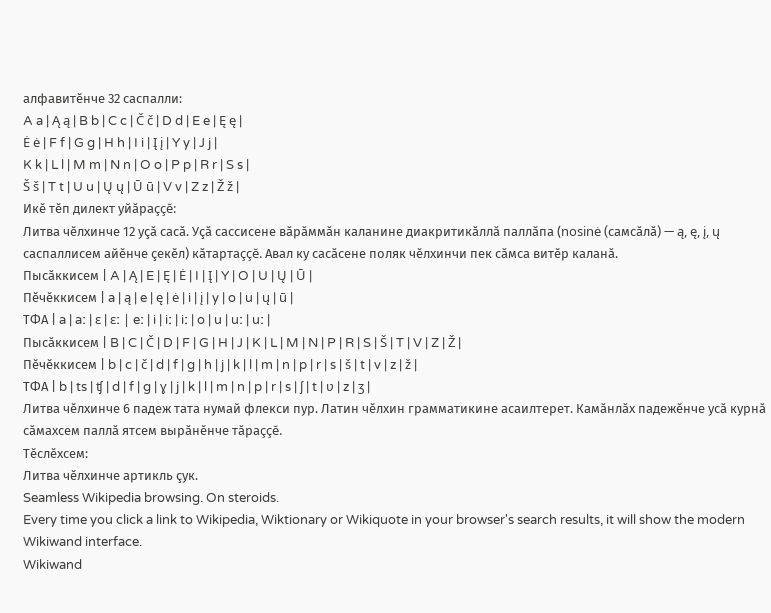алфавитĕнче 32 саспалли:
A a | Ą ą | B b | C c | Č č | D d | E e | Ę ę |
Ė ė | F f | G g | H h | I i | Į į | Y y | J j |
K k | L l | M m | N n | O o | P p | R r | S s |
Š š | T t | U u | Ų ų | Ū ū | V v | Z z | Ž ž |
Икĕ тĕп дилект уйăраççĕ:
Литва чĕлхинче 12 уçă сасă. Уçă сассисене вăрăммăн каланине диакритикăллă паллăпа (nosinė (самсăлă) — ą, ę, į, ų саспаллисем айĕнче çекĕл) кăтартаççĕ. Авал ку сасăсене поляк чĕлхинчи пек сăмса витĕр каланă.
Пысăккисем | A | Ą | E | Ę | Ė | I | Į | Y | O | U | Ų | Ū |
Пĕчĕккисем | a | ą | e | ę | ė | i | į | y | o | u | ų | ū |
ТФА | a | aː | ɛ | ɛː | eː | i | iː | iː | o | u | uː | uː |
Пысăккисем | B | C | Č | D | F | G | H | J | K | L | M | N | P | R | S | Š | T | V | Z | Ž |
Пĕчĕккисем | b | c | č | d | f | g | h | j | k | l | m | n | p | r | s | š | t | v | z | ž |
ТФА | b | ts | ʧ | d | f | g | ɣ | j | k | l | m | n | p | r | s | ʃ | t | ʋ | z | ʒ |
Литва чĕлхинче 6 падеж тата нумай флекси пур. Латин чĕлхин грамматикине асаилтерет. Камăнлăх падежĕнче усă курнă сăмахсем паллă ятсем вырăнĕнче тăраççĕ.
Тĕслĕхсем:
Литва чĕлхинче артикль çук.
Seamless Wikipedia browsing. On steroids.
Every time you click a link to Wikipedia, Wiktionary or Wikiquote in your browser's search results, it will show the modern Wikiwand interface.
Wikiwand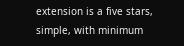extension is a five stars, simple, with minimum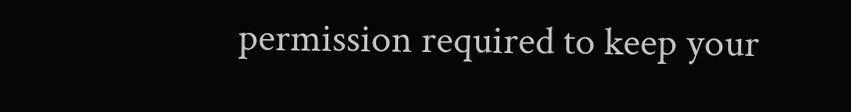permission required to keep your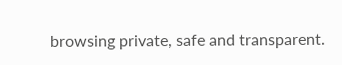browsing private, safe and transparent.